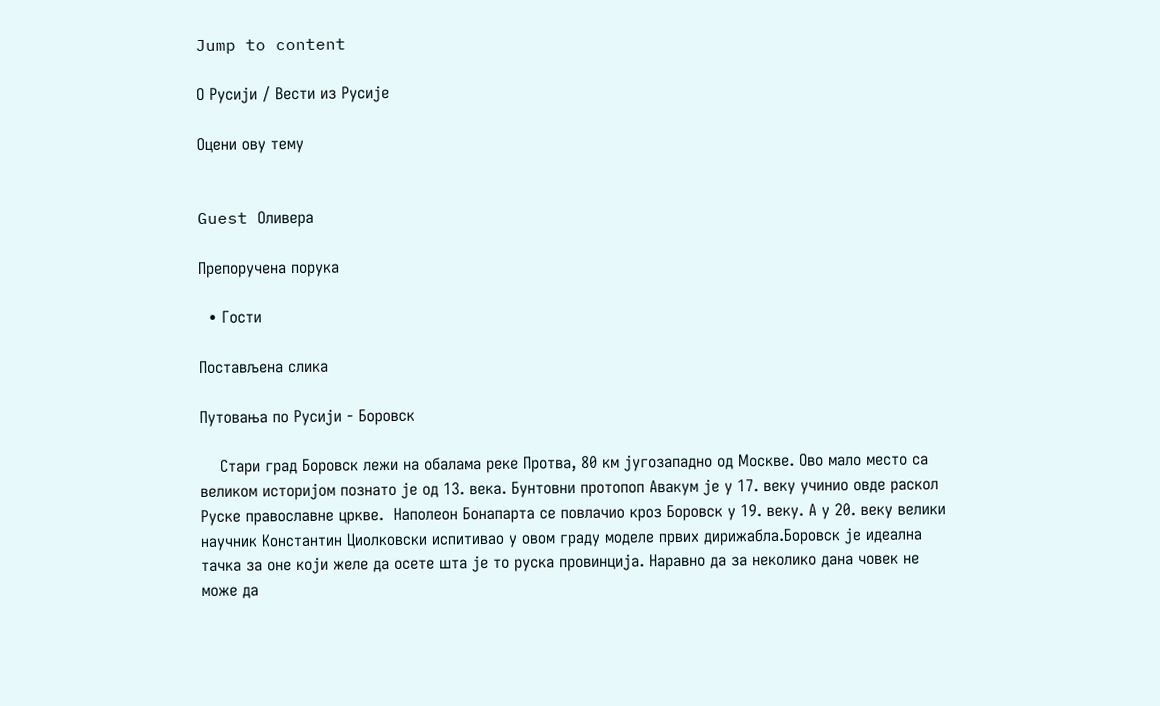Jump to content

О Русији / Вести из Русије

Оцени ову тему


Guest Оливера

Препоручена порука

  • Гости

Постављена слика

Путовања по Русији - Боровск

    Стари град Боровск лежи на обалама реке Протва, 80 км југозападно од Москве. Ово мало место са великом историјом познато је од 13. века. Бунтовни протопоп Авакум је у 17. веку учинио овде раскол Руске православне цркве.  Наполеон Бонапарта се повлачио кроз Боровск у 19. веку. А у 20. веку велики научник Константин Циолковски испитивао у овом граду моделе првих дирижабла.Боровск је идеална тачка за оне који желе да осете шта је то руска провинција. Наравно да за неколико дана човек не може да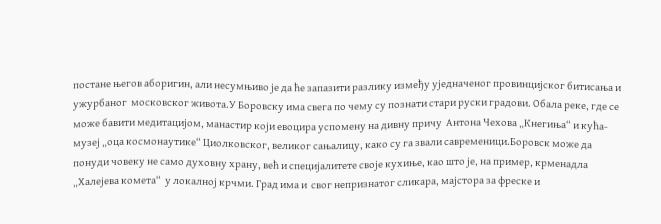постане његов аборигин, али несумњиво је да ће запазити разлику између уједначеног провинцијског битисања и ужурбаног  московског живота.У Боровску има свега по чему су познати стари руски градови. Обала реке, где се може бавити медитацијом, манастир који евоцира успомену на дивну причу  Антона Чехова „Кнегиња“ и кућа-музеј „оца космонаутике“ Циолковског, великог сањалицу, како су га звали савременици.Боровск може да понуди човеку не само духовну храну, већ и специјалитете своје кухиње, као што је, на пример, крменадла „Халејева комета“  у локалној крчми. Град има и  свог непризнатог сликара, мајстора за фреске и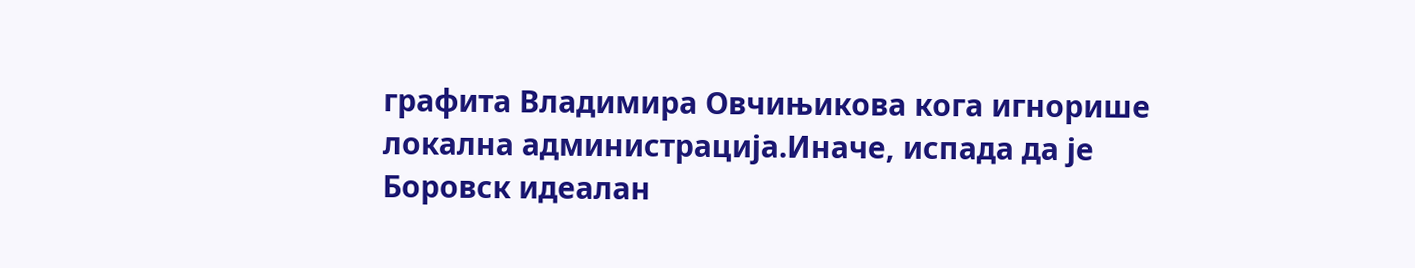графита Владимира Овчињикова кога игнорише локална администрација.Иначе, испада да је Боровск идеалан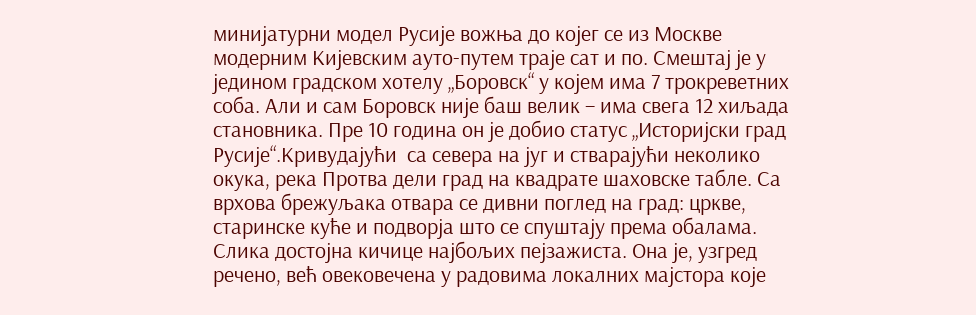минијатурни модел Русије вожња до којег се из Москве модерним Кијевским ауто-путем траје сат и по. Смештај је у једином градском хотелу „Боровск“ у којем има 7 трокреветних соба. Али и сам Боровск није баш велик – има свега 12 хиљада становника. Пре 10 година он је добио статус „Историјски град Русије“.Кривудајући  са севера на југ и стварајући неколико окука, река Протва дели град на квадрате шаховске табле. Са врхова брежуљака отвара се дивни поглед на град: цркве, старинске куће и подворја што се спуштају према обалама. Слика достојна кичице најбољих пејзажиста. Она је, узгред речено, већ овековечена у радовима локалних мајстора које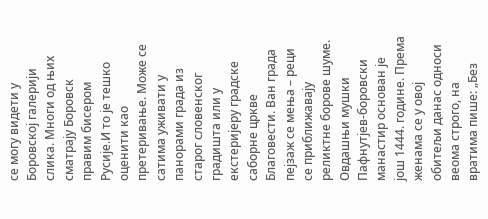се могу видети у Боровској галерији слика. Многи од њих сматрају Боровск правим бисером Русије.И то је тешко оценити као претеривање. Може се сатима уживати у панорами града из старог словенског градишта или у екстеријеру градске саборне цркве Благовести. Ван града пејзаж се мења – реци се приближавају реликтне борове шуме. Овдашњи мушки Пафнутјев-боровски манастир основан је још 1444. године. Према женама се у овој обитељи данас односи веома строго, на вратима пише: „Без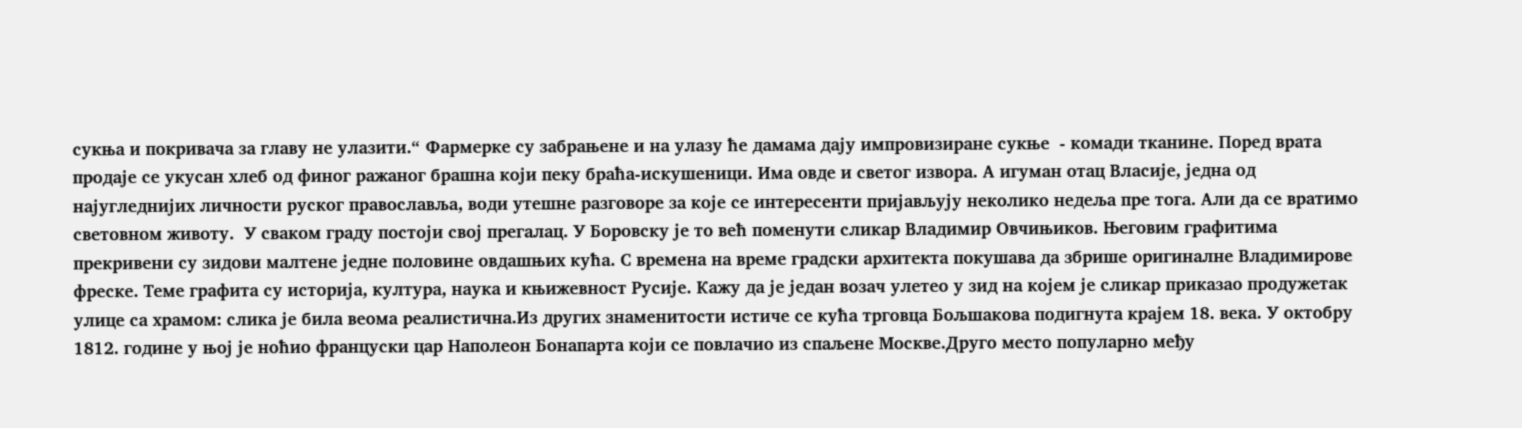сукња и покривача за главу не улазити.“ Фармерке су забрањене и на улазу ће дамама дају импровизиране сукње  - комади тканине. Поред врата продаје се укусан хлеб од финог ражаног брашна који пеку браћа-искушеници. Има овде и светог извора. А игуман отац Власије, једна од најугледнијих личности руског православља, води утешне разговоре за које се интересенти пријављују неколико недеља пре тога. Али да се вратимо световном животу.  У сваком граду постоји свој прегалац. У Боровску је то већ поменути сликар Владимир Овчињиков. Његовим графитима прекривени су зидови малтене једне половине овдашњих кућа. С времена на време градски архитекта покушава да збрише оригиналне Владимирове фреске. Теме графита су историја, култура, наука и књижевност Русије. Кажу да је један возач улетео у зид на којем је сликар приказао продужетак улице са храмом: слика је била веома реалистична.Из других знаменитости истиче се кућа трговца Бољшакова подигнута крајем 18. века. У октобру 1812. године у њој је ноћио француски цар Наполеон Бонапарта који се повлачио из спаљене Москве.Друго место популарно међу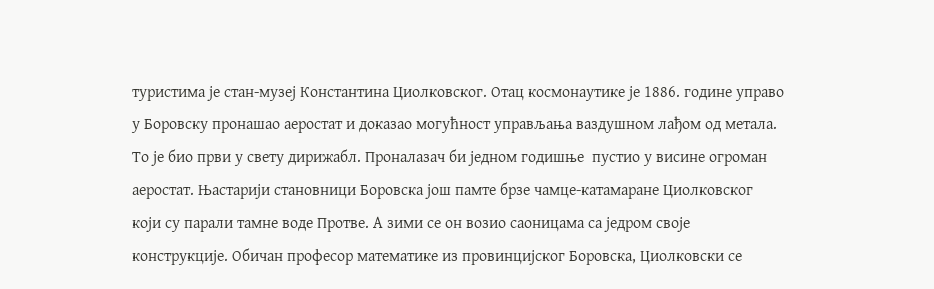туристима је стан-музеј Константина Циолковског. Отац космонаутике је 1886. године управо у Боровску пронашао аеростат и доказао могућност управљања ваздушном лађом од метала. То је био први у свету дирижабл. Проналазач би једном годишње  пустио у висине огроман аеростат. Њастарији становници Боровска још памте брзе чамце-катамаране Циолковског који су парали тамне воде Протве. А зими се он возио саоницама са једром своје конструкције. Обичан професор математике из провинцијског Боровска, Циолковски се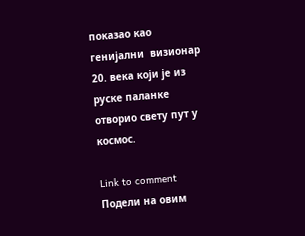показао као генијални  визионар  20. века који је из руске паланке отворио свету пут у космос.

Link to comment
Подели на овим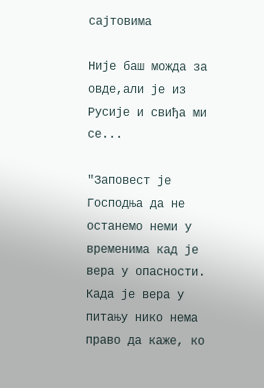сајтовима

Није баш можда за овде,али је из Русије и свиђа ми се...

"Заповест је Господња да не останемо неми у временима кад је вера у опасности. Када је вера у питању нико нема право да каже, ко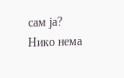сам ја? Нико нема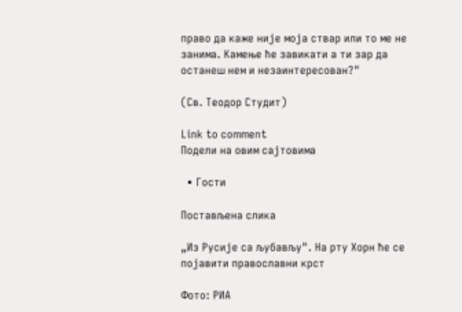право да каже није моја ствар или то ме не занима. Камење ће завикати а ти зар да останеш нем и незаинтересован?"

(Св. Теодор Студит)

Link to comment
Подели на овим сајтовима

  • Гости

Постављена слика

„Из Русије са љубављу". На рту Хорн ће се појавити православни крст

Фото: РИА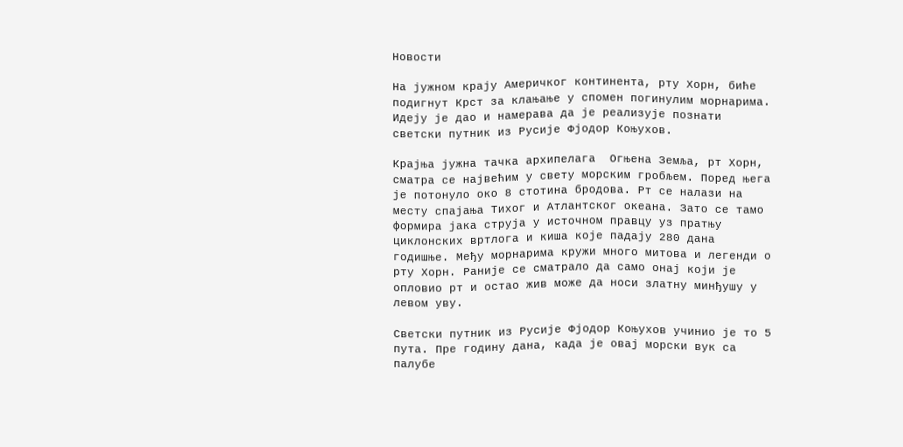Новости

На јужном крају Америчког континента, рту Хорн, биће подигнут Крст за клањање у спомен погинулим морнарима.  Идеју је дао и намерава да је реализује познати светски путник из Русије Фјодор Коњухов.

Крајња јужна тачка архипелага  Огњена Земља, рт Хорн, сматра се највећим у свету морским гробљем. Поред њега је потонуло око 8 стотина бродова. Рт се налази на месту спајања Тихог и Атлантског океана. Зато се тамо формира јака струја у источном правцу уз пратњу циклонских вртлога и киша које падају 280 дана годишње. Међу морнарима кружи много митова и легенди о рту Хорн. Раније се сматрало да само онај који је опловио рт и остао жив може да носи златну минђушу у левом уву.

Светски путник из Русије Фјодор Коњухов учинио је то 5 пута. Пре годину дана, када је овај морски вук са палубе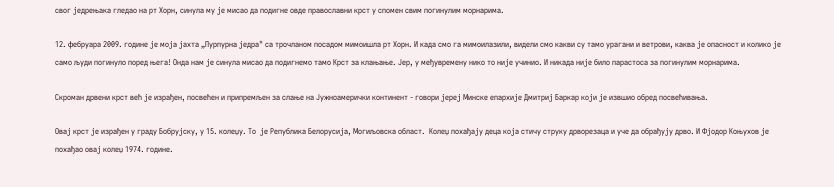свог једрењака гледао на рт Хорн, синула му је мисао да подигне овде православни крст у спомен свим погинулим морнарима.

12. фебруара 2009. године је моја јахта „Пурпурна једра" са трочланом посадом мимоишла рт Хорн. И када смо га мимоилазили, видели смо какви су тамо урагани и ветрови, каква је опасност и колико је само људи погинуло поред њега! Онда нам је синула мисао да подигнемо тамо Крст за клањање. Јер, у међувремену нико то није учинио. И никада није било парастоса за погинулим морнарима.

Скроман дрвени крст већ је израђен, посвећен и припремљен за слање на Јужноамерички континент - говори јереј Минске епархије Дмитриј Баркар који је извшио обред посвећивања.

Овај крст је израђен у граду Бобрујску, у 15. колеџу. То  је Република Белорусија, Могиљовска област.  Колеџ похађају деца која стичу струку дрворезаца и уче да обрађују дрво. И Фјодор Коњухов је похађао овај колеџ 1974. године.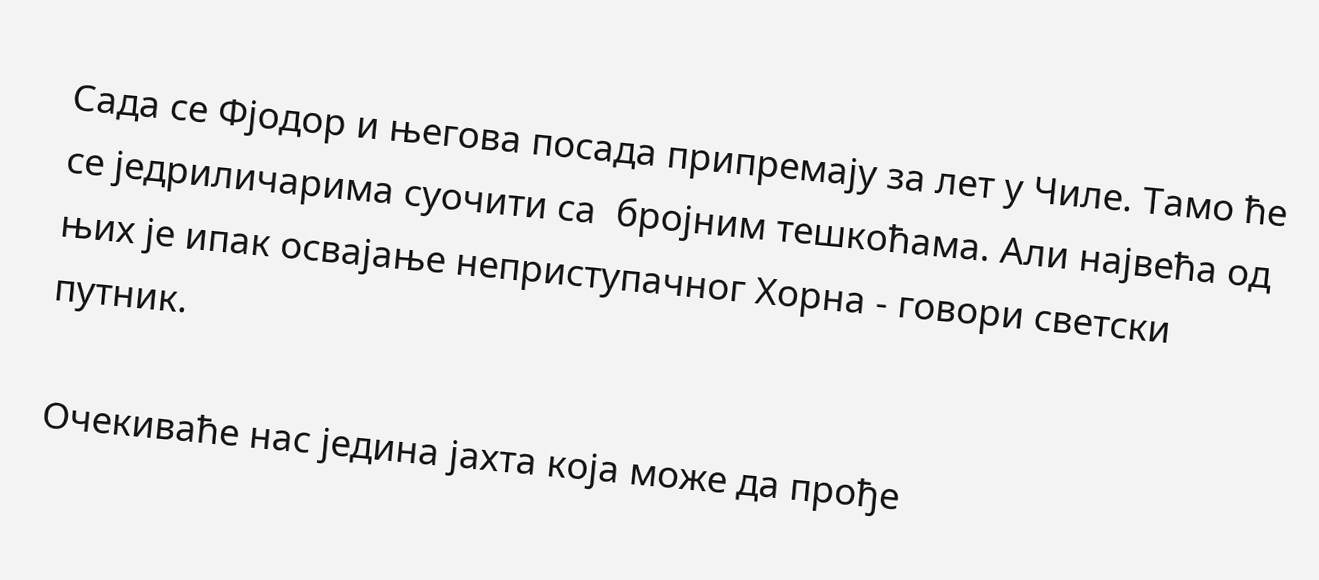Сада се Фјодор и његова посада припремају за лет у Чиле. Тамо ће се једриличарима суочити са  бројним тешкоћама. Али највећа од њих је ипак освајање неприступачног Хорна - говори светски путник.

Очекиваће нас једина јахта која може да прође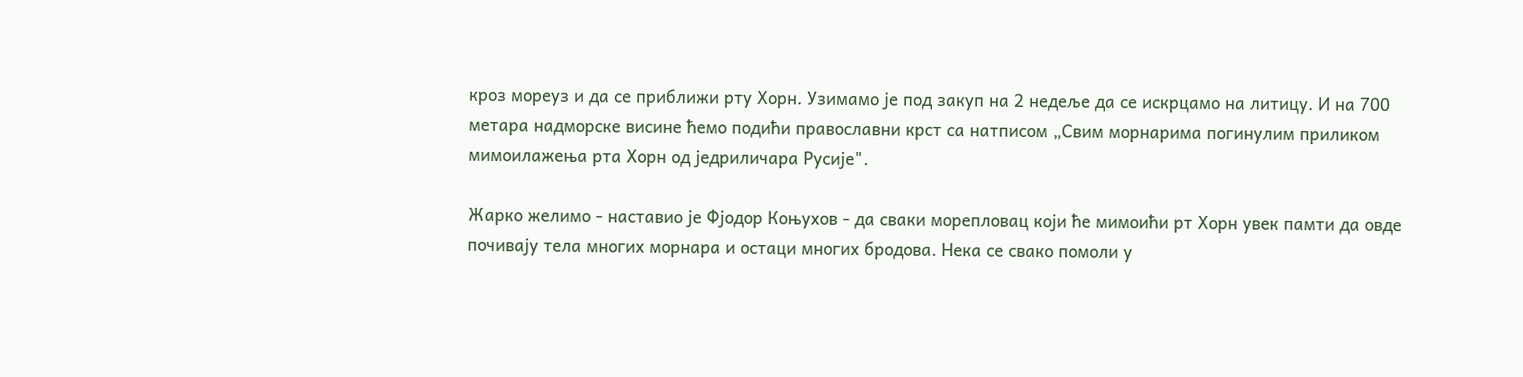кроз мореуз и да се приближи рту Хорн. Узимамо је под закуп на 2 недеље да се искрцамо на литицу. И на 700 метара надморске висине ћемо подићи православни крст са натписом „Свим морнарима погинулим приликом мимоилажења рта Хорн од једриличара Русије".

Жарко желимо - наставио је Фјодор Коњухов - да сваки морепловац који ће мимоићи рт Хорн увек памти да овде почивају тела многих морнара и остаци многих бродова. Нека се свако помоли у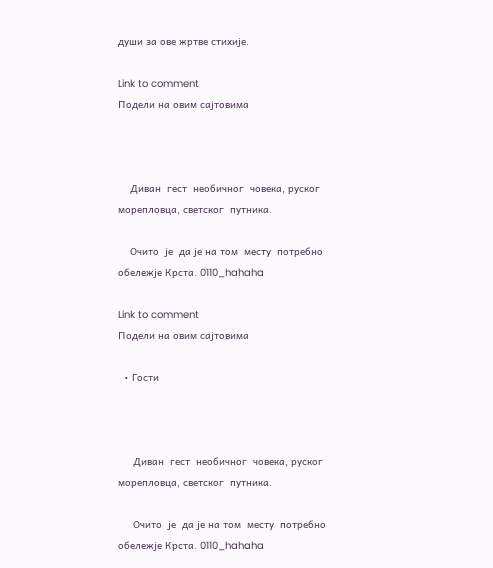души за ове жртве стихије.

Link to comment
Подели на овим сајтовима



    Диван  гест  необичног  човека, руског морепловца, светског  путника.

    Очито  је  да је на том  месту  потребно  обележје Крста. 0110_hahaha

Link to comment
Подели на овим сајтовима

  • Гости



     Диван  гест  необичног  човека, руског морепловца, светског  путника.

     Очито  је  да је на том  месту  потребно  обележје Крста. 0110_hahaha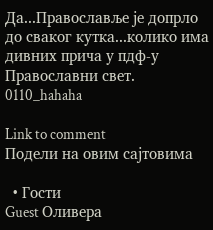Да...Православље је допрло до сваког кутка...колико има дивних прича у пдф-у Православни свет.  0110_hahaha

Link to comment
Подели на овим сајтовима

  • Гости
Guest Оливера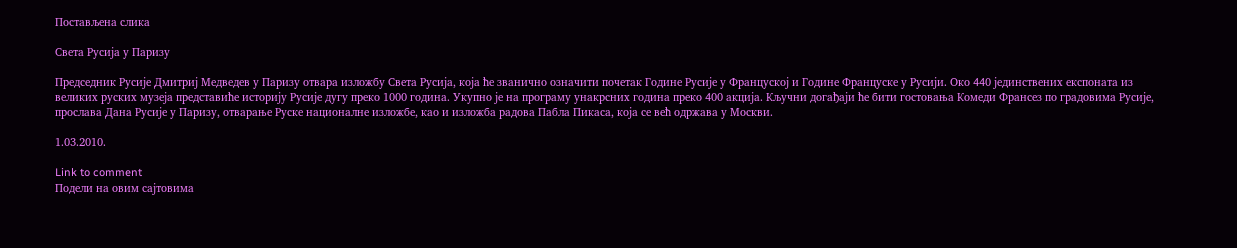Постављена слика

Света Русија у Паризу

Председник Русије Дмитриј Медведев у Паризу отвара изложбу Света Русија, која ће званично означити почетак Године Русије у Француској и Године Француске у Русији. Око 440 јединствених експоната из великих руских музеја представиће историју Русије дугу преко 1000 година. Укупно је на програму унакрсних година преко 400 акција. Кључни догађаји ће бити гостовања Комеди Франсез по градовима Русије, прослава Дана Русије у Паризу, отварање Руске националне изложбе, као и изложба радова Пабла Пикаса, која се већ одржава у Москви.

1.03.2010.

Link to comment
Подели на овим сајтовима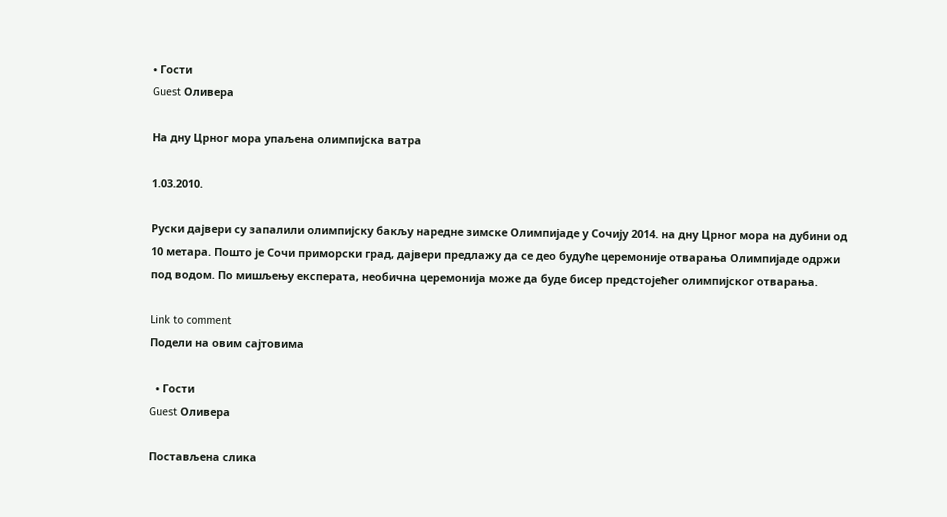• Гости
Guest Оливера

На дну Црног мора упаљена олимпијска ватра

1.03.2010.

Руски дајвери су запалили олимпијску бакљу наредне зимске Олимпијаде у Сочију 2014. на дну Црног мора на дубини од 10 метара. Пошто је Сочи приморски град, дајвери предлажу да се део будуће церемоније отварања Олимпијаде одржи под водом. По мишљењу експерата, необична церемонија може да буде бисер предстојећег олимпијског отварања.

Link to comment
Подели на овим сајтовима

  • Гости
Guest Оливера

Постављена слика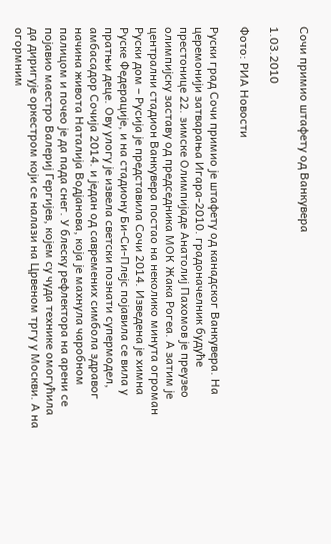Сочи примио штафету од Ванкувера

1.03.2010

Фото: РИА Новости

Руски град Сочи примио је штафету од канадског Ванкувера. На церемонији затварања Игара-2010. градоначелник будуће престонице 22. зимске Олимпијаде Анатолиј Пахомов је преузео олимпијску заставу од председника МОК Жака Рогеа. А затим је централни стадион Ванкувера постао на неколико минута огроман Руски дом – Русија је представила Сочи 2014. Изведена је химна Руске Федерације, и на стадиону Би-Си-Плејс појавила се вила у пратњи деце. Ову улогу је извела светски познати супермодел, амбасадор Сочија 2014. и један од савремених симбола здравог начина живота Наталија Водјанова, која је махнула чаробном палицом и почео је да пада снег. У блеску рефлектора на арени се појавио маестро Валериј Гергијев, којем су чуда технике омогућила да диригује оркестром који се налази на Црвеном тргу у Москви. А на огормним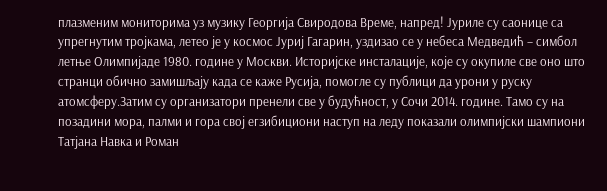плазменим мониторима уз музику Георгија Свиродова Време, напред! Јуриле су саонице са упрегнутим тројкама, летео је у космос Јуриј Гагарин, уздизао се у небеса Медведић – симбол летње Олимпијаде 1980. године у Москви. Историјске инсталације, које су окупиле све оно што странци обично замишљају када се каже Русија, помогле су публици да урони у руску атомсферу.Затим су организатори пренели све у будућност, у Сочи 2014. године. Тамо су на позадини мора, палми и гора свој егзибициони наступ на леду показали олимпијски шампиони Татјана Навка и Роман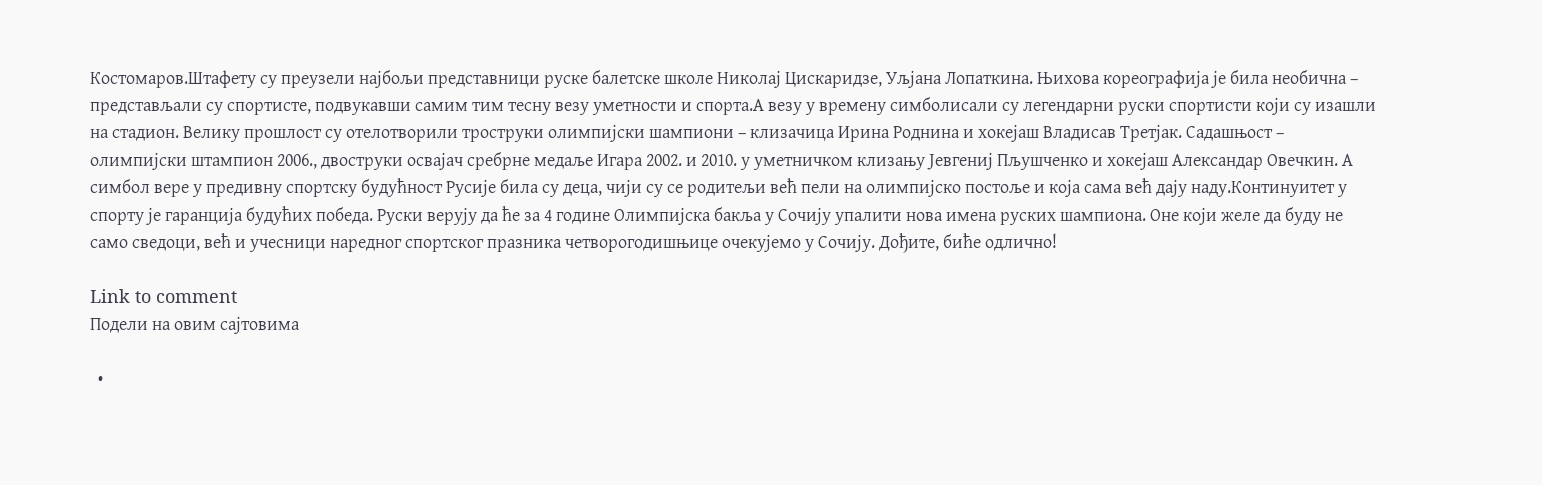Костомаров.Штафету су преузели најбољи представници руске балетске школе Николај Цискаридзе, Уљјана Лопаткина. Њихова кореографија је била необична – представљали су спортисте, подвукавши самим тим тесну везу уметности и спорта.А везу у времену симболисали су легендарни руски спортисти који су изашли на стадион. Велику прошлост су отелотворили троструки олимпијски шампиони – клизачица Ирина Роднина и хокејаш Владисав Третјак. Садашњост – олимпијски штампион 2006., двоструки освајач сребрне медаље Игара 2002. и 2010. у уметничком клизању Јевгениј Пљушченко и хокејаш Александар Овечкин. А симбол вере у предивну спортску будућност Русије била су деца, чији су се родитељи већ пели на олимпијско постоље и која сама већ дају наду.Континуитет у спорту је гаранција будућих победа. Руски верују да ће за 4 године Олимпијска бакља у Сочију упалити нова имена руских шампиона. Оне који желе да буду не само сведоци, већ и учесници наредног спортског празника четворогодишњице очекујемо у Сочију. Дођите, биће одлично!

Link to comment
Подели на овим сајтовима

  •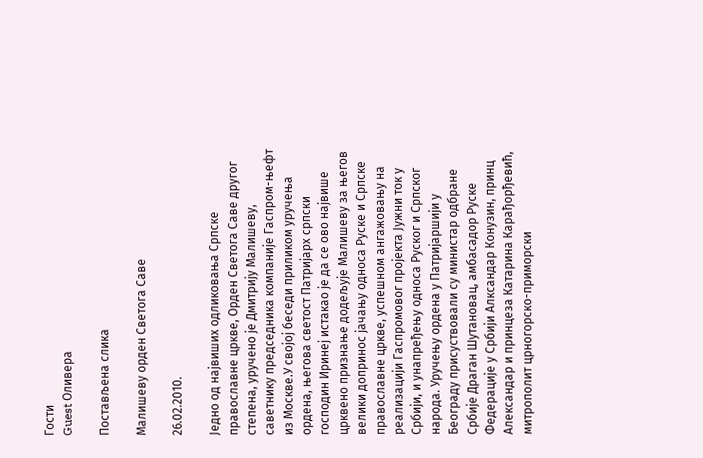Гости
Guest Оливера

Постављена слика

Малишеву орден Светога Саве

26.02.2010.

Једно од највиших одликовања Српске православне цркве, Орден Светога Саве другог степена, уручено је Дмитрију Малишеву, саветнику председника компаније Гаспром-њефт из Москве.У својој беседи приликом уручења ордена, његова светост Патријарх српски господин Иринеј истакао је да се ово највише црквено признање додељује Малишеву за његов велики допринос јачању односа Руске и Српске православне цркве, успешном ангажовању на реализацији Гаспромовог пројекта Јужни ток у Србији, и унапређењу односа Руског и Српског народа. Уручењу ордена у Патријаршији у Београду присуствовали су министар одбране Србије Драган Шутановац, амбасадор Руске Федерације у Србији Алксандар Конузин, принц Александар и принцеза Катарина Карађорђевић, митрополит црногорско-приморски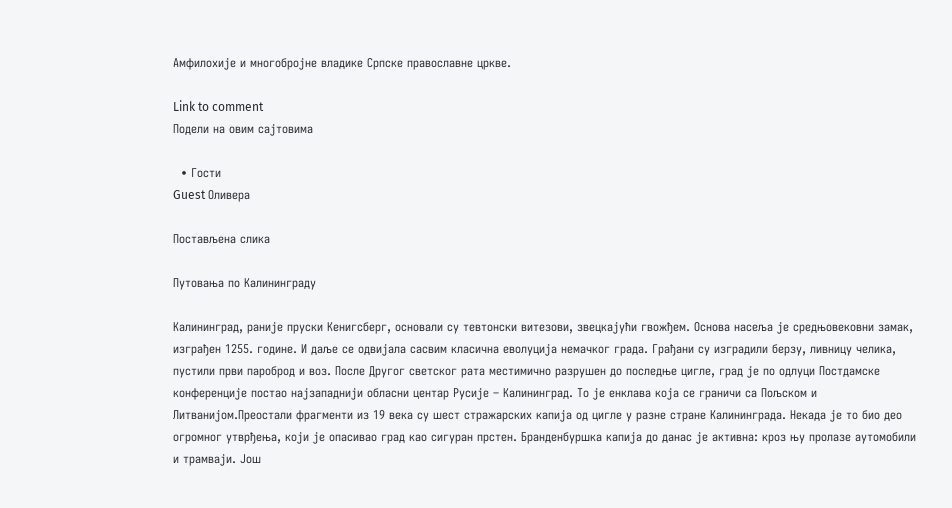Амфилохије и многобројне владике Српске православне цркве.

Link to comment
Подели на овим сајтовима

  • Гости
Guest Оливера

Постављена слика

Путовања по Калининграду

Калининград, раније пруски Кенигсберг, основали су тевтонски витезови, звецкајући гвожђем. Основа насеља је средњовековни замак, изграђен 1255. године. И даље се одвијала сасвим класична еволуција немачког града. Грађани су изградили берзу, ливницу челика, пустили први пароброд и воз. После Другог светског рата местимично разрушен до последње цигле, град је по одлуци Постдамске конференције постао најзападнији обласни центар Русије – Калининград. То је енклава која се граничи са Пољском и Литванијом.Преостали фрагменти из 19 века су шест стражарских капија од цигле у разне стране Калининграда. Некада је то био део огромног утврђења, који је опасивао град као сигуран прстен. Бранденбуршка капија до данас је активна: кроз њу пролазе аутомобили и трамваји. Још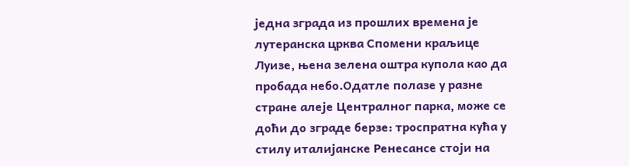једна зграда из прошлих времена је лутеранска црква Спомени краљице Луизе, њена зелена оштра купола као да пробада небо.Одатле полазе у разне стране алеје Централног парка, може се доћи до зграде берзе: троспратна кућа у стилу италијанске Ренесансе стоји на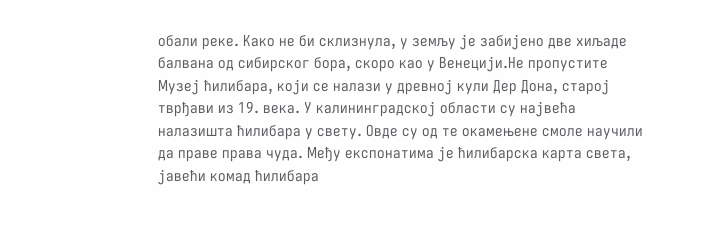обали реке. Како не би склизнула, у земљу је забијено две хиљаде балвана од сибирског бора, скоро као у Венецији.Не пропустите Музеј ћилибара, који се налази у древној кули Дер Дона, старој тврђави из 19. века. У калининградској области су највећа налазишта ћилибара у свету. Овде су од те окамењене смоле научили да праве права чуда. Међу експонатима је ћилибарска карта света, јавећи комад ћилибара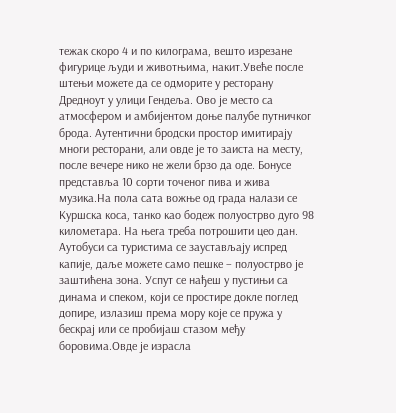тежак скоро 4 и по килограма, вешто изрезане фигурице људи и животњима, накит.Увеће после штењи можете да се одморите у ресторану Дредноут у улици Гендеља. Ово је место са атмосфером и амбијентом доње палубе путничког брода. Аутентични бродски простор имитирају многи ресторани, али овде је то заиста на месту, после вечере нико не жели брзо да оде. Бонусе представља 10 сорти точеног пива и жива музика.На пола сата вожње од града налази се Куршска коса, танко као бодеж полуострво дуго 98 километара. На њега треба потрошити цео дан. Аутобуси са туристима се заустављају испред капије, даље можете само пешке – полуострво је заштићена зона. Успут се нађеш у пустињи са динама и спеком, који се простире докле поглед допире, излазиш према мору које се пружа у бескрај или се пробијаш стазом међу боровима.Овде је израсла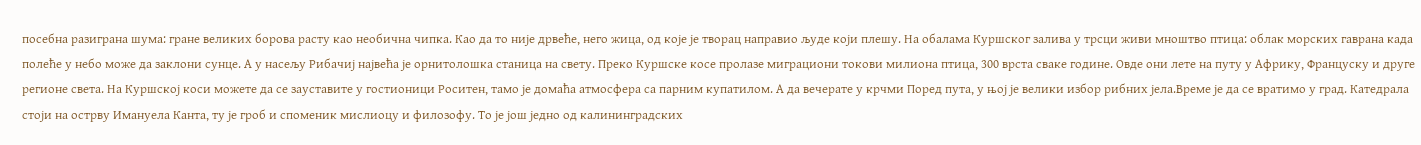посебна разиграна шума: гране великих борова расту као необична чипка. Као да то није дрвеће, него жица, од које је творац направио људе који плешу. На обалама Куршског залива у трсци живи мноштво птица: облак морских гаврана када полеће у небо може да заклони сунце. А у насељу Рибачиј највећа је орнитолошка станица на свету. Преко Куршске косе пролазе миграциони токови милиона птица, 300 врста сваке године. Овде они лете на путу у Африку, Француску и друге регионе света. На Куршској коси можете да се зауставите у гостионици Роситен, тамо је домаћа атмосфера са парним купатилом. А да вечерате у крчми Поред пута, у њој је велики избор рибних јела.Време је да се вратимо у град. Катедрала стоји на острву Имануела Канта, ту је гроб и споменик мислиоцу и филозофу. То је још једно од калининградских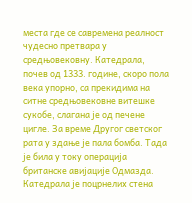места где се савремена реалност чудесно претвара у средњовековну. Катедрала, почев од 1333. године, скоро пола века упорно, са прекидима на ситне средњовековне витешке сукобе, слагана је од печене цигле. За време Другог светског рата у здање је пала бомба. Тада је била у току операција британске авијације Одмазда. Катедрала је поцрнелих стена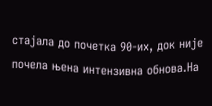стајала до почетка 90-их, док није почела њена интензивна обнова.На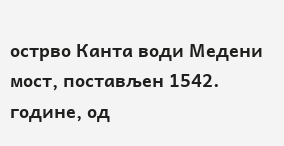острво Канта води Медени мост, постављен 1542. године, од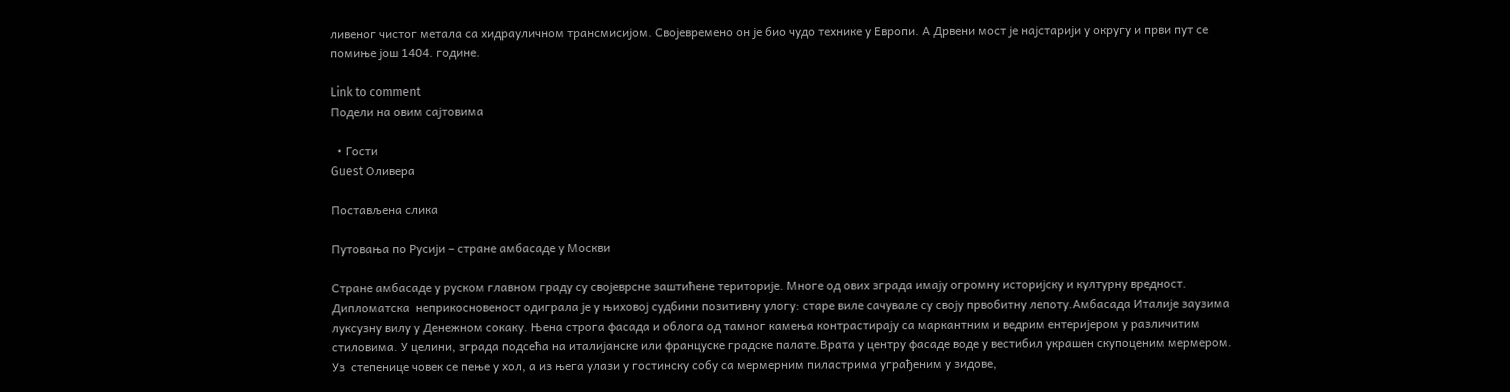ливеног чистог метала са хидрауличном трансмисијом. Својевремено он је био чудо технике у Европи. А Дрвени мост је најстарији у округу и први пут се помиње још 1404. године.

Link to comment
Подели на овим сајтовима

  • Гости
Guest Оливера

Постављена слика

Путовања по Русији – стране амбасаде у Москви

Стране амбасаде у руском главном граду су својеврсне заштићене територије. Многе од ових зграда имају огромну историјску и културну вредност. Дипломатска  неприкосновеност одиграла је у њиховој судбини позитивну улогу: старе виле сачувале су своју првобитну лепоту.Амбасада Италије заузима луксузну вилу у Денежном сокаку. Њена строга фасада и облога од тамног камења контрастирају са маркантним и ведрим ентеријером у различитим стиловима. У целини, зграда подсећа на италијанске или француске градске палате.Врата у центру фасаде воде у вестибил украшен скупоценим мермером. Уз  степенице човек се пење у хол, а из њега улази у гостинску собу са мермерним пиластрима уграђеним у зидове,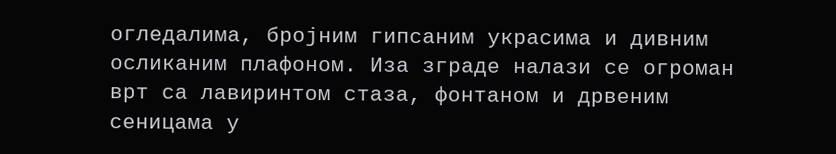огледалима, бројним гипсаним украсима и дивним осликаним плафоном. Иза зграде налази се огроман врт са лавиринтом стаза, фонтаном и дрвеним сеницама у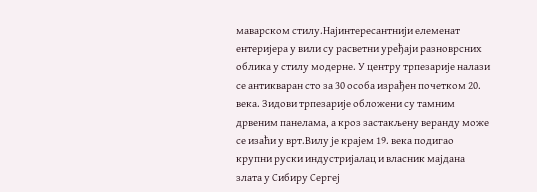маварском стилу.Најинтересантнији елеменат ентеријера у вили су расветни уређаји разноврсних облика у стилу модерне. У центру трпезарије налази се антикваран сто за 30 особа израђен почетком 20. века. Зидови трпезарије обложени су тамним дрвеним панелама, а кроз застакљену веранду може се изаћи у врт.Вилу је крајем 19. века подигао крупни руски индустријалац и власник мајдана злата у Сибиру Сергеј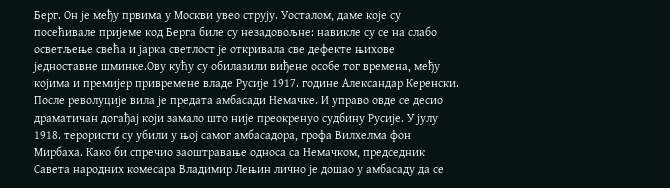Берг. Он је међу првима у Москви увео струју. Уосталом, даме које су посећивале пријеме код Берга биле су незадовољне: навикле су се на слабо осветљење свећа и јарка светлост је откривала све дефекте њихове једноставне шминке.Ову кућу су обилазили виђене особе тог времена, међу којима и премијер привремене владе Русије 1917. године Александар Керенски. После револуције вила је предата амбасади Немачке. И управо овде се десио драматичан догађај који замало што није преокренуо судбину Русије. У јулу 1918. терористи су убили у њој самог амбасадора, грофа Вилхелма фон Мирбаха. Како би спречио заоштравање односа са Немачком, председник Савета народних комесара Владимир Лењин лично је дошао у амбасаду да се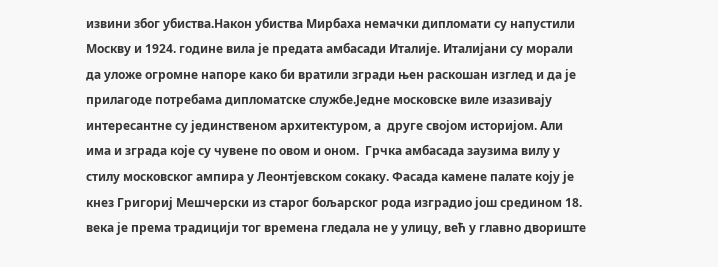извини због убиства.Након убиства Мирбаха немачки дипломати су напустили Москву и 1924. године вила је предата амбасади Италије. Италијани су морали да уложе огромне напоре како би вратили згради њен раскошан изглед и да је прилагоде потребама дипломатске службе.Једне московске виле изазивају интересантне су јединственом архитектуром, а  друге својом историјом. Али има и зграда које су чувене по овом и оном.  Грчка амбасада заузима вилу у стилу московског ампира у Леонтјевском сокаку. Фасада камене палате коју је  кнез Григориј Мешчерски из старог бољарског рода изградио још средином 18. века је према традицији тог времена гледала не у улицу, већ у главно двориште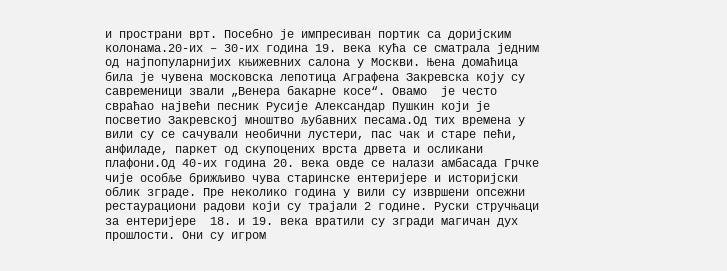и пространи врт. Посебно је импресиван портик са доријским колонама.20-их – 30-их година 19. века кућа се сматрала једним од најпопуларнијих књижевних салона у Москви. Њена домаћица била је чувена московска лепотица Аграфена Закревска коју су савременици звали „Венера бакарне косе“. Овамо  је често свраћао највећи песник Русије Александар Пушкин који је посветио Закревској мноштво љубавних песама.Од тих времена у вили су се сачували необични лустери, пас чак и старе пећи, анфиладе, паркет од скупоцених врста дрвета и осликани плафони.Од 40-их година 20. века овде се налази амбасада Грчке чије особље брижљиво чува старинске ентеријере и историјски облик зграде. Пре неколико година у вили су извршени опсежни рестаурациони радови који су трајали 2 године. Руски стручњаци за ентеријере  18. и 19. века вратили су згради магичан дух прошлости. Они су игром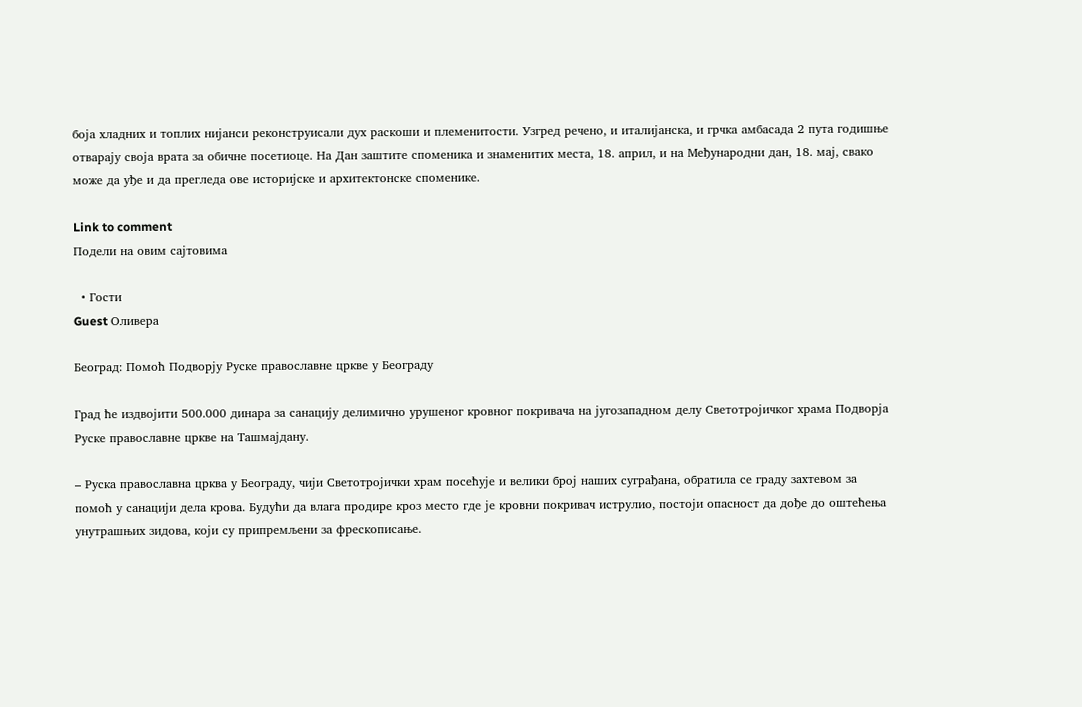боја хладних и топлих нијанси реконструисали дух раскоши и племенитости. Узгред речено, и италијанска, и грчка амбасада 2 пута годишње отварају своја врата за обичне посетиоце. На Дан заштите споменика и знаменитих места, 18. април, и на Међународни дан, 18. мај, свако може да уђе и да прегледа ове историјске и архитектонске споменике.

Link to comment
Подели на овим сајтовима

  • Гости
Guest Оливера

Београд: Помоћ Подворју Руске православне цркве у Београду

Град ће издвојити 500.000 динара за санацију делимично урушеног кровног покривача на југозападном делу Светотројичког храма Подворја Руске православне цркве на Ташмајдану.

– Руска православна црква у Београду, чији Светотројички храм посећује и велики број наших суграђана, обратила се граду захтевом за помоћ у санацији дела крова. Будући да влага продире кроз место где је кровни покривач иструлио, постоји опасност да дође до оштећења унутрашњих зидова, који су припремљени за фрескописање.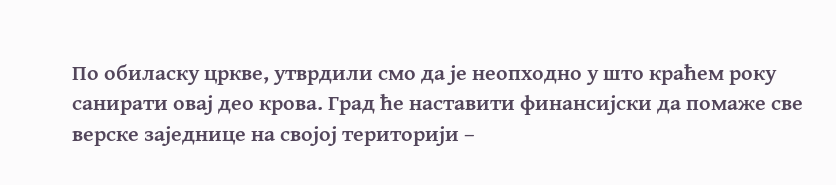По обиласку цркве, утврдили смо да је неопходно у што краћем року санирати овај део крова. Град ће наставити финансијски да помаже све верске заједнице на својој територији –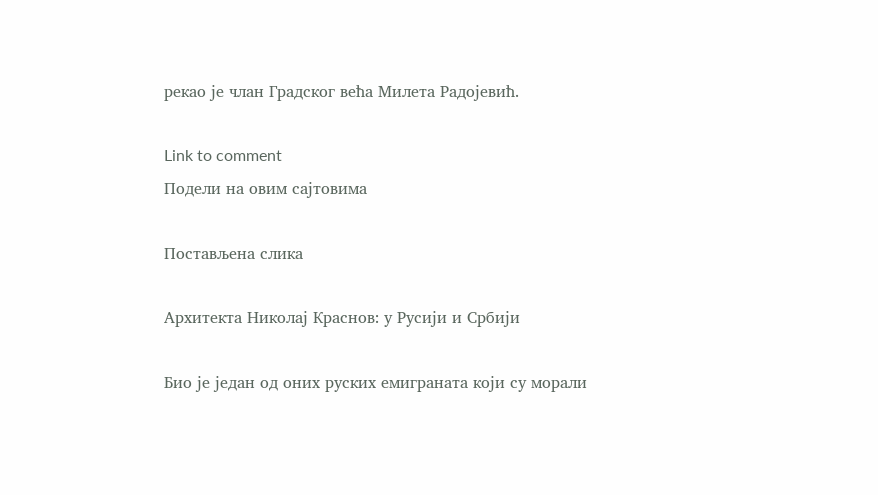рекао је члан Градског већа Милета Радојевић.

Link to comment
Подели на овим сајтовима

Постављена слика

Архитекта Николај Краснов: у Русији и Србији

Био је један од оних руских емиграната који су морали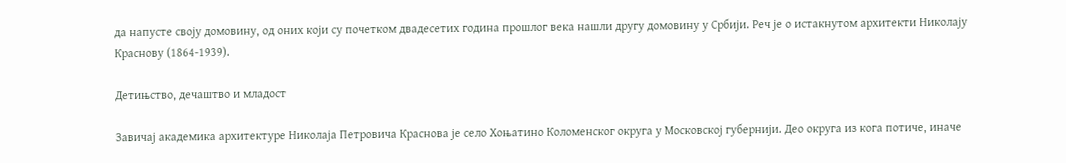да напусте своју домовину, од оних који су почетком двадесетих година прошлог века нашли другу домовину у Србији. Реч је о истакнутом архитекти Николају Краснову (1864-1939).

Детињство, дечаштво и младост

Завичај академика архитектуре Николаја Петровича Краснова је село Хоњатино Коломенског округа у Московској губернији. Део округа из кога потиче, иначе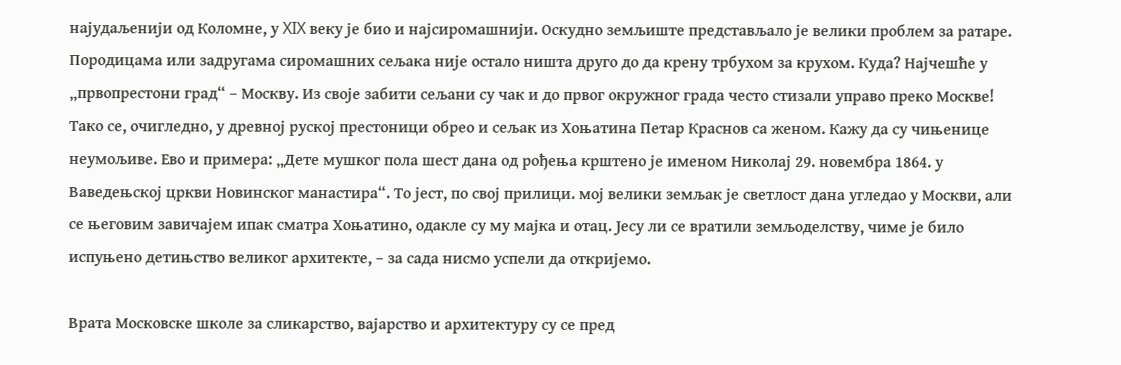најудаљенији од Коломне, у XIX веку је био и најсиромашнији. Оскудно земљиште представљало је велики проблем за ратаре. Породицама или задругама сиромашних сељака није остало ништа друго до да крену трбухом за крухом. Куда? Најчешће у „првопрестони град“ – Москву. Из своје забити сељани су чак и до првог окружног града често стизали управо преко Москве! Тако се, очигледно, у древној руској престоници обрео и сељак из Хоњатина Петар Краснов са женом. Кажу да су чињенице неумољиве. Ево и примера: „Дете мушког пола шест дана од рођења крштено је именом Николај 29. новембра 1864. у Ваведењској цркви Новинског манастира“. То јест, по свој прилици. мој велики земљак је светлост дана угледао у Москви, али се његовим завичајем ипак сматра Хоњатино, одакле су му мајка и отац. Јесу ли се вратили земљоделству, чиме је било испуњено детињство великог архитекте, – за сада нисмо успели да откријемо.

Врата Московске школе за сликарство, вајарство и архитектуру су се пред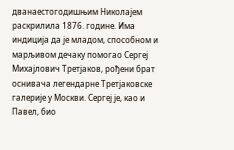дванаестогодишњим Николајем раскрилила 1876. године. Има индиција да је младом, способном и марљивом дечаку помогао Сергеј Михајлович Третјаков, рођени брат оснивача легендарне Третјаковске галерије у Москви. Сергеј је, као и Павел, био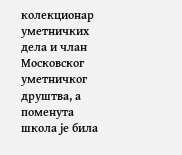колекционар уметничких дела и члан Московског уметничког друштва, а поменута школа је била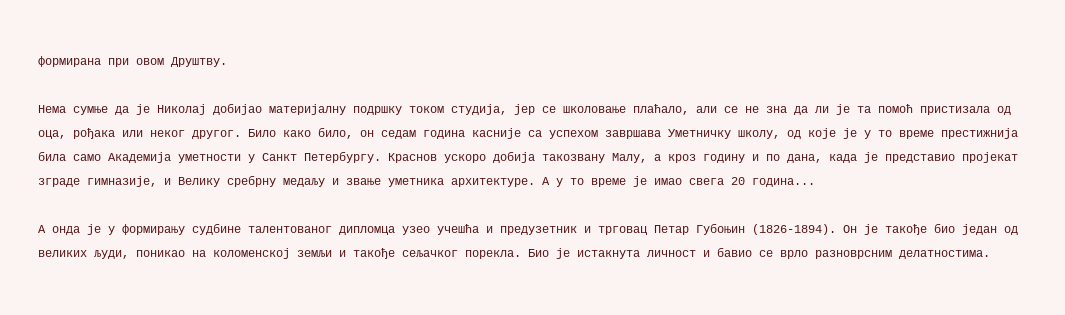формирана при овом Друштву.

Нема сумње да је Николај добијао материјалну подршку током студија, јер се школовање плаћало, али се не зна да ли је та помоћ пристизала од оца, рођака или неког другог. Било како било, он седам година касније са успехом завршава Уметничку школу, од које је у то време престижнија била само Академија уметности у Санкт Петербургу. Краснов ускоро добија такозвану Малу, а кроз годину и по дана, када је представио пројекат зграде гимназије, и Велику сребрну медаљу и звање уметника архитектуре. А у то време је имао свега 20 година...

А онда је у формирању судбине талентованог дипломца узео учешћа и предузетник и трговац Петар Губоњин (1826-1894). Он је такође био један од великих људи, поникао на коломенској земљи и такође сељачког порекла. Био је истакнута личност и бавио се врло разноврсним делатностима.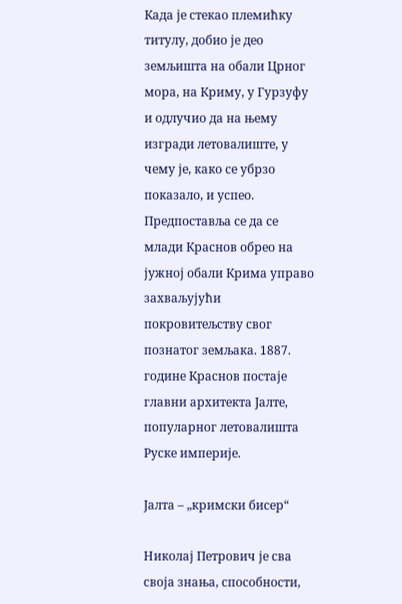Када је стекао племићку титулу, добио је део земљишта на обали Црног мора, на Криму, у Гурзуфу и одлучио да на њему изгради летовалиште, у чему је, како се убрзо показало, и успео. Предпоставља се да се млади Краснов обрео на јужној обали Крима управо захваљујући покровитељству свог познатог земљака. 1887. године Краснов постаје главни архитекта Јалте, популарног летовалишта Руске империје.

Јалта – „кримски бисер“

Николај Петрович је сва своја знања, способности,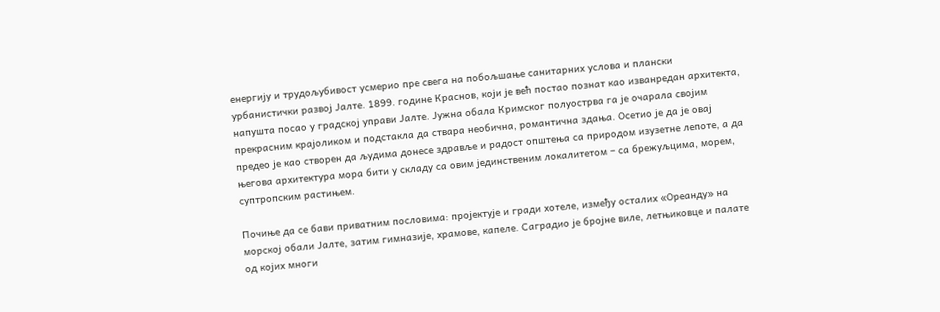енергију и трудољубивост усмерио пре свега на побољшање санитарних услова и плански урбанистички развој Јалте. 1899. године Краснов, који је већ постао познат као изванредан архитекта, напушта посао у градској управи Јалте. Јужна обала Кримског полуострва га је очарала својим прекрасним крајоликом и подстакла да ствара необична, романтична здања. Осетио је да је овај предео је као створен да људима донесе здравље и радост општења са природом изузетне лепоте, а да његова архитектура мора бити у складу са овим јединственим локалитетом – са брежуљцима, морем, суптропским растињем.

Почиње да се бави приватним пословима: пројектује и гради хотеле, између осталих «Ореанду» на морској обали Јалте, затим гимназије, храмове, капеле. Саградио је бројне виле, летњиковце и палате од којих многи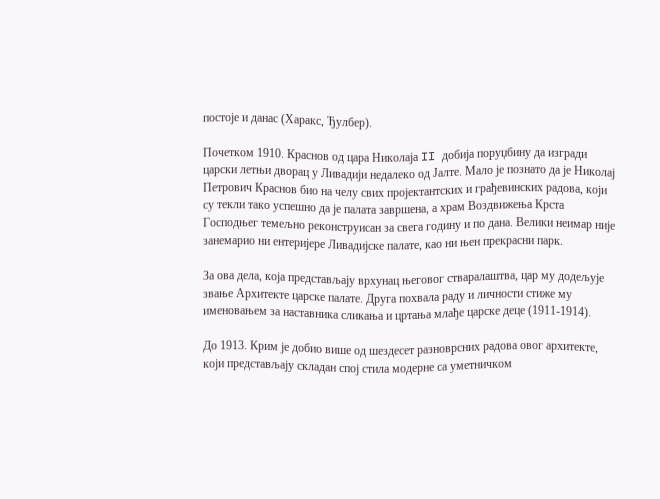постоје и данас (Харакс, Ђулбер).

Почетком 1910. Краснов од цара Николаја II добија поруџбину да изгради царски летњи дворац у Ливадији недалеко од Јалте. Мало је познато да је Николај Петрович Краснов био на челу свих пројектантских и грађевинских радова, који су текли тако успешно да је палата завршена, а храм Воздвижења Крста Господњег темељно реконструисан за свега годину и по дана. Велики неимар није занемарио ни ентеријере Ливадијске палате, као ни њен прекрасни парк.

За ова дела, која представљају врхунац његовог стваралаштва, цар му додељује звање Архитекте царске палате. Друга похвала раду и личности стиже му именовањем за наставника сликања и цртања млађе царске деце (1911-1914).

До 1913. Крим је добио више од шездесет разноврсних радова овог архитекте, који представљају складан спој стила модерне са уметничком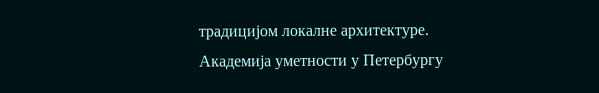традицијом локалне архитектуре. Академија уметности у Петербургу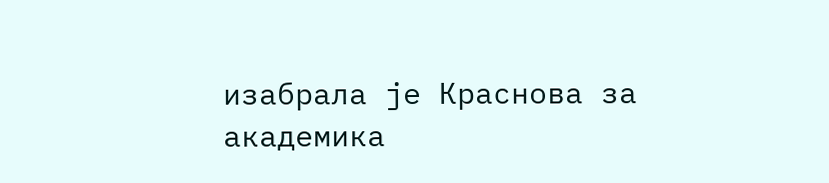изабрала је Краснова за академика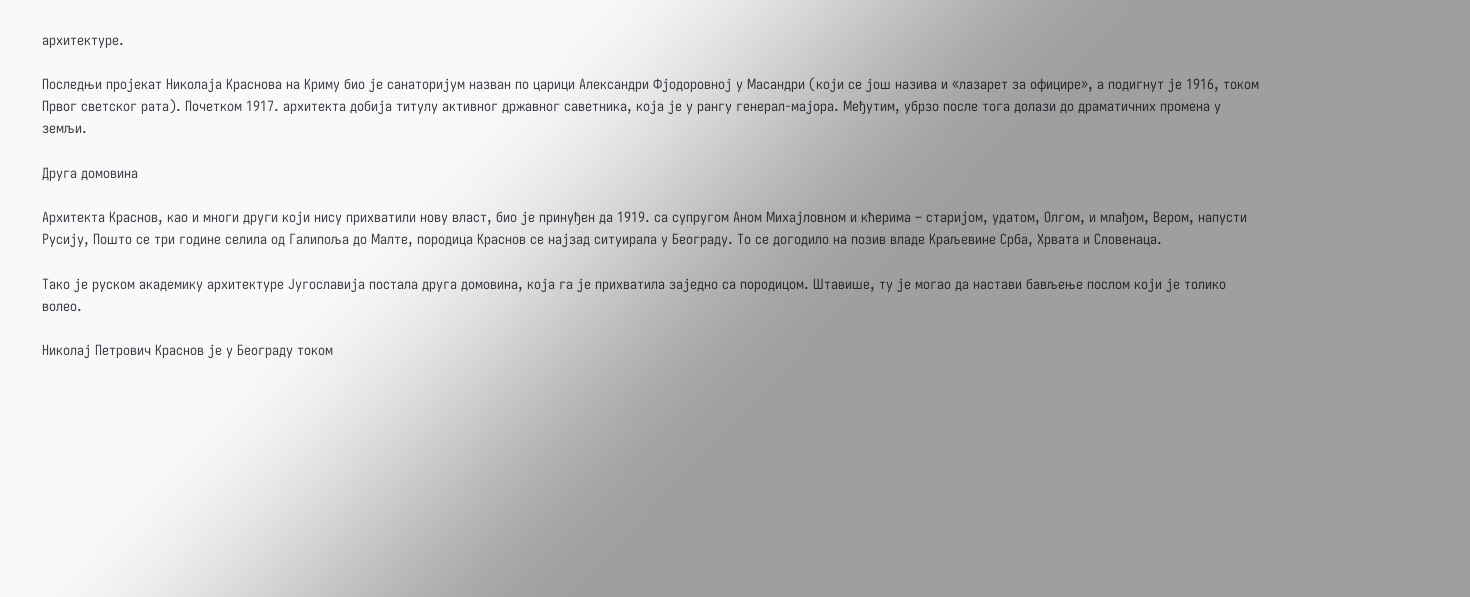архитектуре.

Последњи пројекат Николаја Краснова на Криму био је санаторијум назван по царици Александри Фјодоровној у Масандри (који се још назива и «лазарет за официре», а подигнут је 1916, током Првог светског рата). Почетком 1917. архитекта добија титулу активног државног саветника, која је у рангу генерал-мајора. Међутим, убрзо после тога долази до драматичних промена у земљи.

Друга домовина

Архитекта Краснов, као и многи други који нису прихватили нову власт, био је принуђен да 1919. са супругом Аном Михајловном и кћерима – старијом, удатом, Олгом, и млађом, Вером, напусти Русију, Пошто се три године селила од Галипоља до Малте, породица Краснов се најзад ситуирала у Београду. То се догодило на позив владе Краљевине Срба, Хрвата и Словенаца.

Тако је руском академику архитектуре Југославија постала друга домовина, која га је прихватила заједно са породицом. Штавише, ту је могао да настави бављење послом који је толико волео.

Николај Петрович Краснов је у Београду током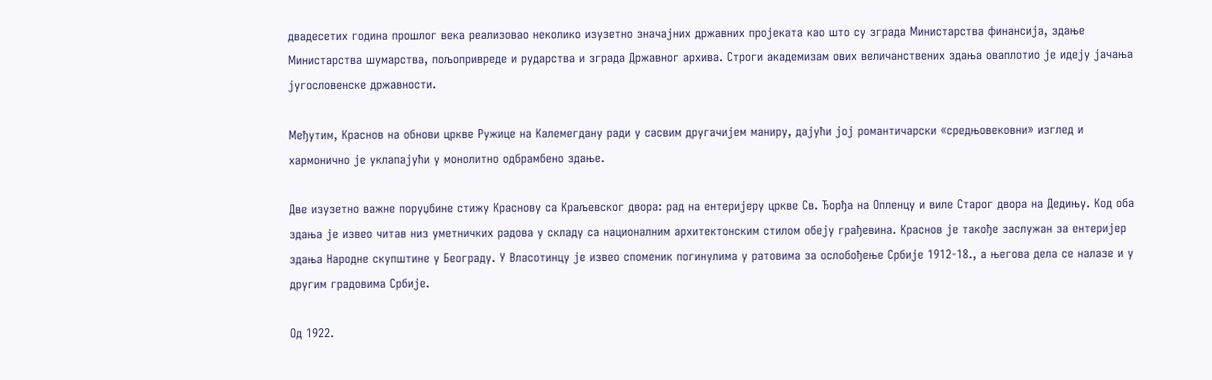двадесетих година прошлог века реализовао неколико изузетно значајних државних пројеката као што су зграда Министарства финансија, здање Министарства шумарства, пољопривреде и рударства и зграда Државног архива. Строги академизам ових величанствених здања оваплотио је идеју јачања југословенске државности.

Међутим, Краснов на обнови цркве Ружице на Калемегдану ради у сасвим другачијем маниру, дајући јој романтичарски «средњовековни» изглед и хармонично је уклапајући у монолитно одбрамбено здање.

Две изузетно важне поруџбине стижу Краснову са Краљевског двора: рад на ентеријеру цркве Св. Ђорђа на Опленцу и виле Старог двора на Дедињу. Код оба здања је извео читав низ уметничких радова у складу са националним архитектонским стилом обеју грађевина. Краснов је такође заслужан за ентеријер здања Народне скупштине у Београду. У Власотинцу је извео споменик погинулима у ратовима за ослобођење Србије 1912-18., а његова дела се налазе и у другим градовима Србије.

Од 1922.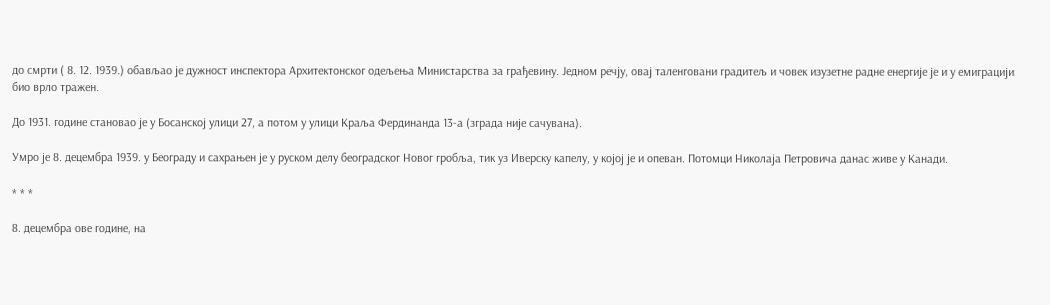до смрти ( 8. 12. 1939.) обављао је дужност инспектора Архитектонског одељења Министарства за грађевину. Једном речју, овај таленговани градитељ и човек изузетне радне енергије је и у емиграцији био врло тражен.

До 1931. године становао је у Босанској улици 27, а потом у улици Краља Фердинанда 13-а (зграда није сачувана).

Умро је 8. децембра 1939. у Београду и сахрањен је у руском делу београдског Новог гробља, тик уз Иверску капелу, у којој је и опеван. Потомци Николаја Петровича данас живе у Канади.

* * *

8. децембра ове године, на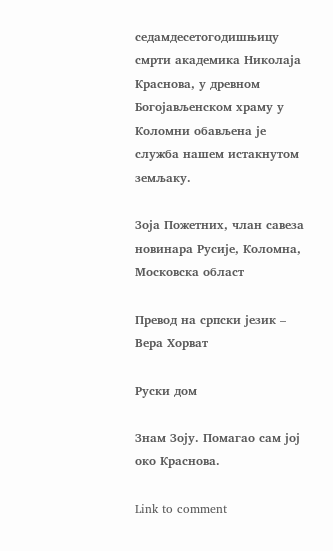седамдесетогодишњицу смрти академика Николаја Краснова, у древном Богојављенском храму у Коломни обављена је служба нашем истакнутом земљаку.

Зоја Пожетних, члан савеза новинара Русије, Коломна, Московска област

Превод на српски језик – Вера Хорват

Руски дом

Знам Зоју. Помагао сам јој око Краснова.

Link to comment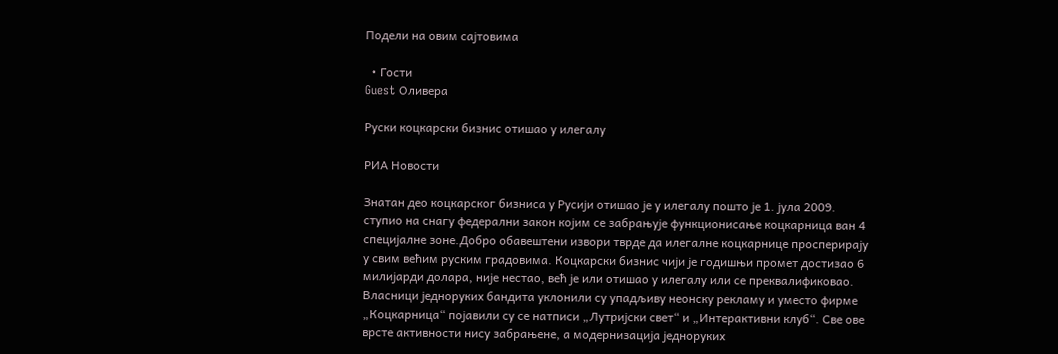Подели на овим сајтовима

  • Гости
Guest Оливера

Руски коцкарски бизнис отишао у илегалу

РИА Новости

Знатан део коцкарског бизниса у Русији отишао је у илегалу пошто је 1. јула 2009. ступио на снагу федерални закон којим се забрањује функционисање коцкарница ван 4 специјалне зоне.Добро обавештени извори тврде да илегалне коцкарнице просперирају у свим већим руским градовима. Коцкарски бизнис чији је годишњи промет достизао 6 милијарди долара, није нестао, већ је или отишао у илегалу или се преквалификовао. Власници једноруких бандита уклонили су упадљиву неонску рекламу и уместо фирме „Коцкарница“ појавили су се натписи „Лутријски свет“ и „Интерактивни клуб“. Све ове врсте активности нису забрањене, а модернизација једноруких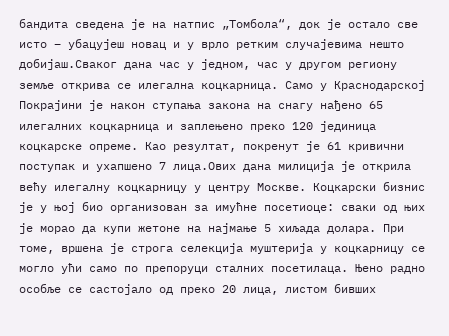бандита сведена је на натпис „Томбола“, док је остало све исто – убацујеш новац и у врло ретким случајевима нешто добијаш.Сваког дана час у једном, час у другом региону земље открива се илегална коцкарница. Само у Краснодарској Покрајини је након ступања закона на снагу нађено 65 илегалних коцкарница и заплењено преко 120 јединица коцкарске опреме. Као резултат, покренут је 61 кривични поступак и ухапшено 7 лица.Ових дана милиција је открила већу илегалну коцкарницу у центру Москве. Коцкарски бизнис је у њој био организован за имућне посетиоце: сваки од њих је морао да купи жетоне на најмање 5 хиљада долара. При томе, вршена је строга селекција муштерија у коцкарницу се могло ући само по препоруци сталних посетилаца. Њено радно особље се састојало од преко 20 лица, листом бивших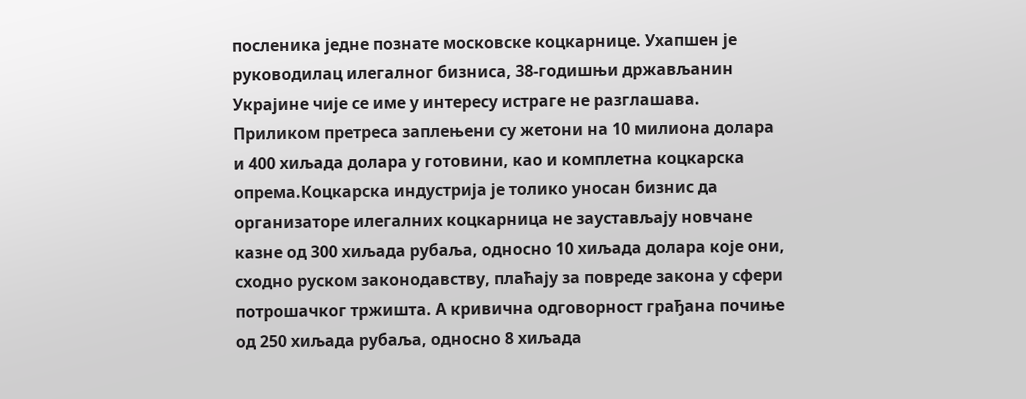посленика једне познате московске коцкарнице. Ухапшен је руководилац илегалног бизниса, 38-годишњи држављанин Украјине чије се име у интересу истраге не разглашава.  Приликом претреса заплењени су жетони на 10 милиона долара и 400 хиљада долара у готовини, као и комплетна коцкарска опрема.Коцкарска индустрија је толико уносан бизнис да организаторе илегалних коцкарница не заустављају новчане казне од 300 хиљада рубаља, односно 10 хиљада долара које они, сходно руском законодавству, плаћају за повреде закона у сфери потрошачког тржишта. А кривична одговорност грађана почиње од 250 хиљада рубаља, односно 8 хиљада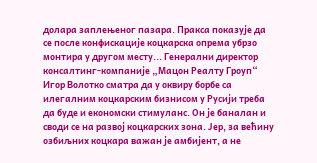долара заплењеног пазара. Пракса показује да се после конфискације коцкарска опрема убрзо монтира у другом месту... Генерални директор консалтинг-компаније „Мацон Реалтy Гроуп“ Игор Волотко сматра да у оквиру борбе са илегалним коцкарским бизнисом у Русији треба да буде и економски стимуланс. Он је баналан и своди се на развој коцкарских зона. Јер, за већину озбиљних коцкара важан је амбијент, а не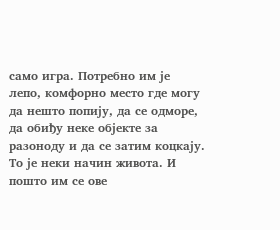само игра. Потребно им је  лепо, комфорно место где могу да нешто попију, да се одморе, да обиђу неке објекте за разоноду и да се затим коцкају. То је неки начин живота. И пошто им се ове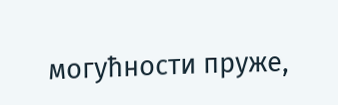могућности пруже,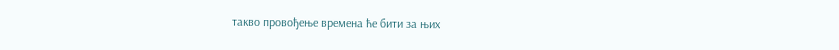такво провођење времена ће бити за њих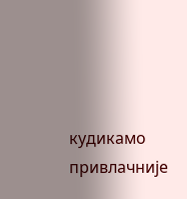кудикамо привлачније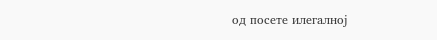од посете илегалној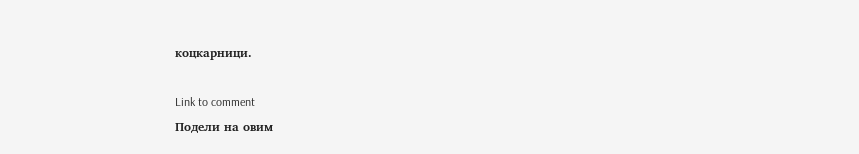коцкарници.

Link to comment
Подели на овим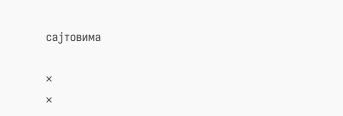сајтовима

×
×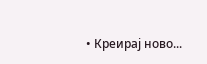• Креирај ново...